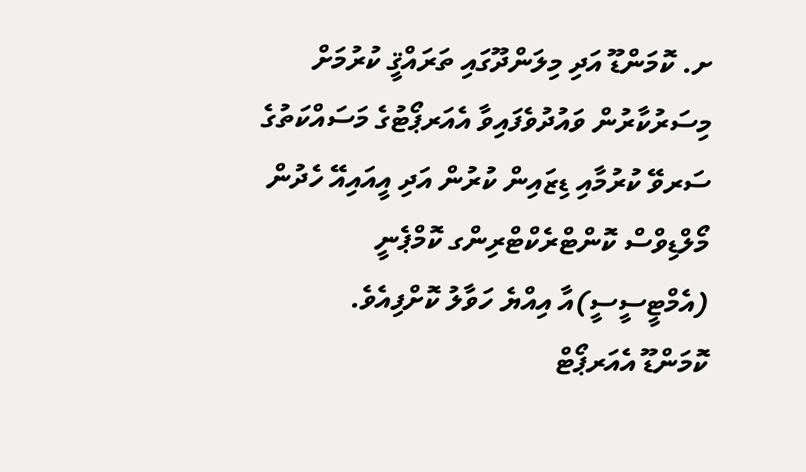ށ. ކޮމަންޑޫ އަދި މިލަންދޫގައި ތަރައްޤީ ކުރުމަށް މިސަރުކާރުން ވައުދުވެފައިވާ އެއަރޕޯޓުގެ މަސައްކަތުގެ ސަރވޭ ކުރުމާއި ޑިޒައިން ކުރުން އަދި އީއައިއޭ ހެދުން މޯލްޑިވްސް ކޮންޓްރެކްޓްރިންގ ކޮމްޕެނީ (އެމްޓީސީސީ)އާ އިއްޔެ ހަވާލު ކޮށްފިއެވެ.
ކޮމަންޑޫ އެއަރޕޯޓް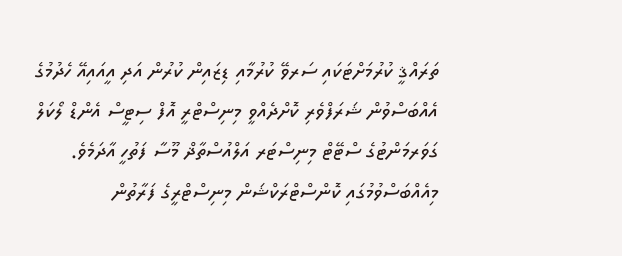ތަރައްޤީ ކުރުމަށްޓަކައި ސަރވޭ ކުރުމާއި ޑިޒައިން ކުރުން އަދި އީއައިއޭ ހެދުމުގެ އެއްބަސްވުން ޝަރަފްވެރި ކޮށްދެއްވީ މިނިސްޓްރީ އޮފް ސިޓީސް އެންޑް ލޯކަލް ގަވަރމަންޓުގެ ސްޓޭޓް މިނިސްޓަރ އަލްއުސްތާޛް މޫސާ ފަތުހީ އާދަމެވެ. މިއެއްބަސްވުމުގައި ކޮންސްޓްރަކްޝަން މިނިސްޓްރީގެ ފަރާތުން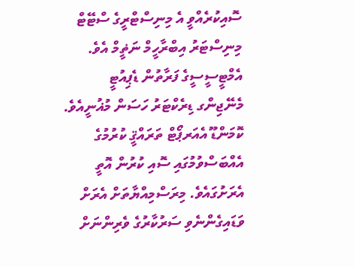ސޮއިކުރެއްވީ އެ މިނިސްޓްރީގެ ސްޓޭޓް މިނިސްޓަރު އިބްރާހީމް ނަޡީމް އެވެ. އެމްޓީސީސީގެ ފަރާތުން ޑެޕިއުޓީ މެނޭޖިންގ ޑިރެކްޓަރު ހަސަން މުޣުނީއެވެ.
ކޮމަންޑޫ އެއަރޕޯޓް ތަރައްޤީ ކުރުމުގެ އެއްބަސްވުމުގައި ސޮއި ކުރުން އޮތީ އެރަށުގައެވެ. މިރަސްމިއްޔާތަށް އެރަށް ވަޑައިގެންނެވި ސަރުކާރުގެ ވެރިންނަށް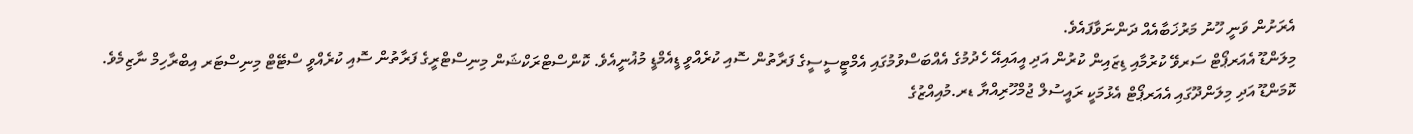އެރަށުން ވަނީ ހޫނު މަރުޚަބާއެއް ދަންނަވާފައެވެ.
މިލަންޑޫ އެއަރޕޯޓް ސަރވޭ ކުރުމާއި ޑިޒައިން ކުރުން އަދި އީއައިއޭ ހެދުމުގެ އެއްބަސްވުމުގައި އެމްޓީސީސީގެ ފަރާތުން ސޮއި ކުރެއްވީ ޑީއެމްޑީ މުޣުނީއެވެ. ކޮންސްޓްރަކްޝަން މިނިސްޓްރީގެ ފަރާތުން ސޮއި ކުރެއްވީ ސްޓޭޓް މިނިސްޓަރ އިބްރާހިމް ނާޒިމެވެ.
ކޮމަންޑޫ އަދި މިލަންދޫގައި އެއަރޕޯޓް އެޅުމަކީ ރައީސުލް ޖުމްހޫރިއްޔާ ޑރ.މުއިއްޒުގެ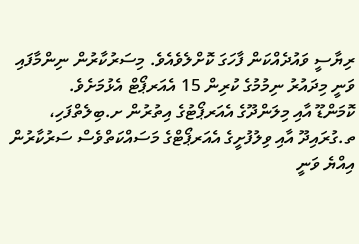ރިޔާސީ ވައުދެއްކަން ފާހަގަ ކޮށްލެވެއެވެ. މިސަރުކާރުން ނިންމާފައި ވަނީ މިދައުރު ނިމުމުގެ ކުރިން 15 އެއަރޕޯޓް އެޅުމަށެވެ.
ކޮމަންޑޫ އާއި މިލަންދޫގެ އެއަރޕޯޓުގެ އިތުރުން ށ.ބިލެތްފަހި، ތ.ގުރައިދޫ އާއި ވިލުފުށީގެ އެއަރޕޯޓްގެ މަސައްކަތްވެސް ސަރުކާރުން އިއްޔެ ވަނީ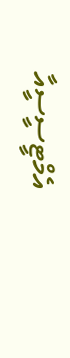އެމްޓީސީސީއާ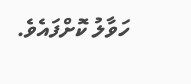ހަވާލު ކޮށްފައެވެ.